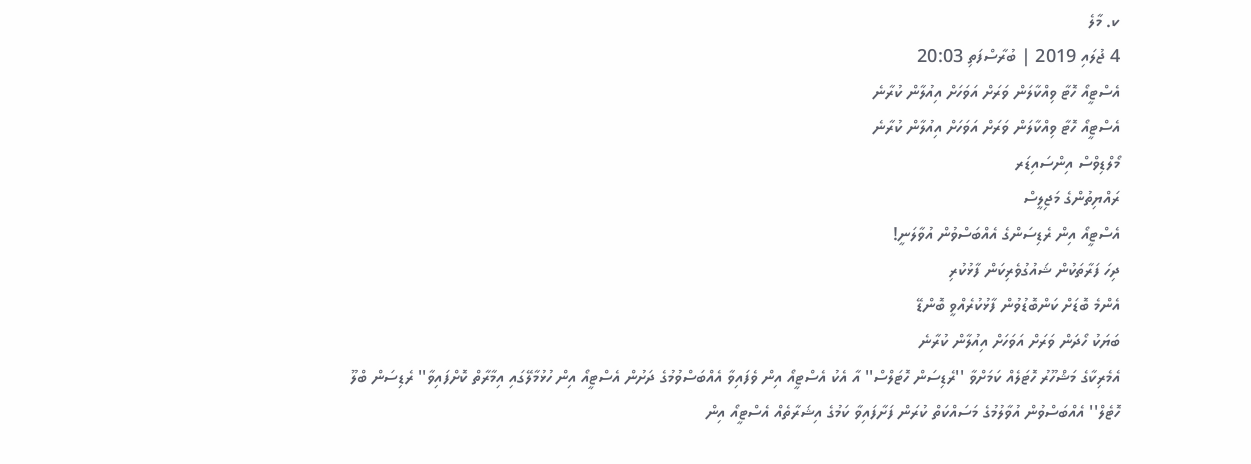ކ. މާލެ
4 ޖުލައި 2019 | ބުރާސްފަތި 20:03
އެސްޓީއޯ ހޮޓާ ވިއްކާލަން ވަރަށް އަވަހަށް އިއުލާން ކުރާނެ
އެސްޓީއޯ ހޮޓާ ވިއްކާލަން ވަރަށް އަވަހަށް އިއުލާން ކުރާނެ
މޯލްޑިވްސް އިންސައިޑަރ
ރައްޔިތުންގެ މަޖިލީސް
އެސްޓީއޯ އިން ރެޑިސަންގެ އެއްބަސްވުން އުވާލަނީ!
ދިހަ ފަރާތަކުން ޝައުގުވެރިކަން ފާޅުކުރި
އެންމެ ބޮޑަށް ކަންބޮޑުވުން ފާޅުކުރެއްވީ ބޮންޑޭ
ބަޔަކު ހޯދަން ވަރަށް އަވަހަށް އިއުލާން ކުރާނެ
އެމެރިކާގެ މަޝްހޫރު ހޮޓަލެއް ކަމަށްވާ ''ރެޑިސަން ހޮޓަލްސް'' އާ އެކު އެސްޓީއޯ އިން ވެފައިވާ އެއްބަސްވުމުގެ ދަށުން އެސްޓީއޯ އިން ހުޅުމާލޭގައި އިމާރާތް ކޮށްފައިވާ'' ރެޑިސަން ބްލޫ ހޮޓެލް'' އެއްބަސްވުން އުވާލުމުގެ މަސައްކަތް ކުރަން ފަށާފައިވާ ކަމުގެ އިޝަރާތެއް އެސްޓީއޯ އިން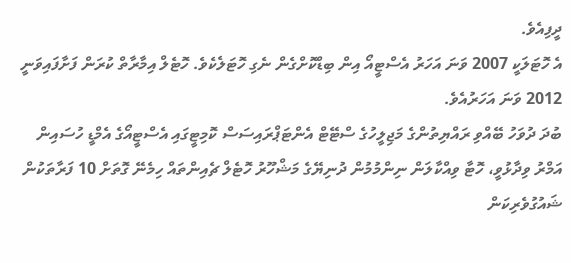ދީފިއެވެ.
އެ ހޮޓަލަކީ 2007 ވަނަ އަހަރު އެސްޓީއޯ އިން ބިޑްކޮށްގެން ނެގި ހޮޓަލެކެވެ. ހޮޓެލް އިމާރާތް ކުރަން ފަށާފައިވަނީ 2012 ވަނަ އަހަރުއެވެ.
ބުދަ ދުވަހު ބޭއްވި ރައްޔިތުންގެ މަޖިލީހުގެ ސްޓޭޓް އެންޓަޕްރައިސަސް ކޮމިޓީގައި އެސްޓީއޯގެ އެމްޑީ ހުސައިން އަމްރު ވިދާޅުވީ، ހޮޓާ ވިއްކާލަން ނިންމުމުން ދުނިޔޭގެ މަޝްހޫރު ހޮޓެލް ޗެއިންތައް ހިމެނޭ ގޮތަށް 10 ފަރާތަކުން ޝައުގުވެރިކަން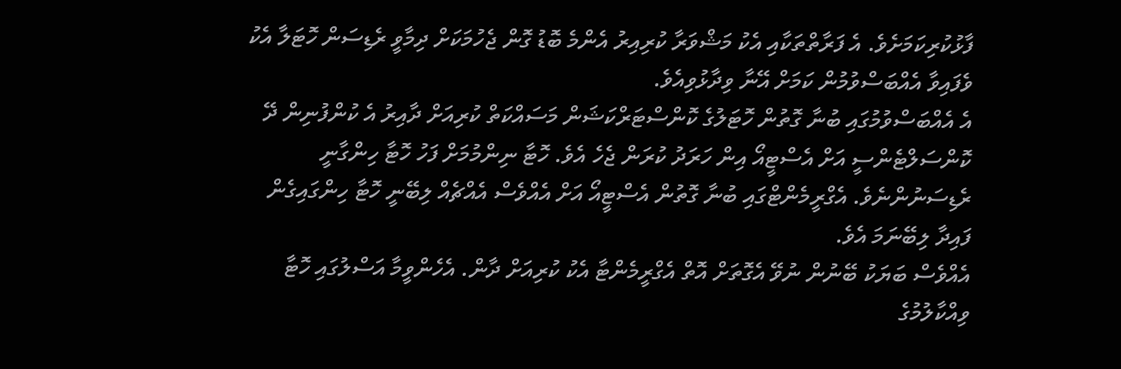ފާޅުކުރިކަމަށެވެ. އެ ފަރާތްތަކާއި އެކު މަޝްވަރާ ކުރިއިރު އެންމެ ބޮޑު ގޮން ޖެހުމަކަށް ދިމާވީ ރެޑިސަން ހޮޓަލާ އެކު ވެފައިވާ އެއްބަސްވުމުން ކަމަށް އޭނާ ވިދާޅުވިއެވެ.
އެ އެއްބަސްވުމުގައި ބުނާ ގޮތުން ހޮޓަލުގެ ކޮންސްޓަރްކަޝަން މަސައްކަތް ކުރިއަށް ދާއިރު އެ ކުންފުނިން ދޭ ކޮންސަލްޓެންސީ އަށް އެސްޓީއޯ އިން ހަރަދު ކުރަން ޖެހެ އެވެ. ހޮޓާ ނިންމުމަށް ފަހު ހޮޓާ ހިންގާނީ ރެޑިސަނުންނެވެ. އެގްރީމެންޓްގައި ބުނާ ގޮތުން އެސްޓީއޯ އަށް އެއްވެސް އެއްޗެއް ލިބޭނީ ހޮޓާ ހިންގައިގެން ފައިދާ ލިބޭނަމަ އެވެ.
އެއްވެސް ބަޔަކު ބޭނުން ނުވޭ އެގޮތަށް އޮތް އެގްރީމެންޓާ އެކު ކުރިއަށް ދާން. އެހެންވީމާ އަސްލުގައި ހޮޓާ ވިއްކާލުމުގެ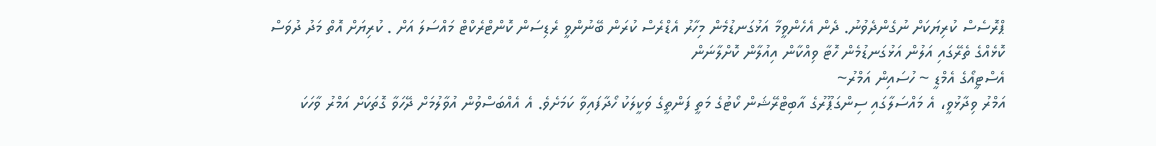ޕްރޮސެސް ކުރިޔަކަށް ނުގެންދެވުނު. ދެން އެހެންވީމާ އަޅުގަނޑުމެން މިހާރު އެޑްރެސް ކުރަން ބޭނުންވީ ރެޑިސަން ކޮންޓްރެކްޓް މައްސަލަ އަށް . ކުރިޔަށް އޮތް މަދު ދުވަސް ކޮޅެއްގެ ތެރޭގައި އަލުން އަޅުގަނޑުމެން ހޮޓާ ވިއްކާން އިއުލާން ކޮށްލާނަން
އެސްޓީއޯގެ އެމްޑީ ~ ހުސައިން އަމްރު~
އަމްރު ވިދާޅުވީ، އެ މައްސަލާގައި ސިންގަޕޫރުގެ އާބިޓްރޭޝަން ކޯޓުގެ މަތީ ފަންތީގެ ވަކީލަކު ހޯދާފައިވާ ކަމަށެވެ. އެ އެއްބަސްވުން އުވާލުމަށް ދޭހަވާ ގޮތަކަށް އަމްރު ވާހަކަ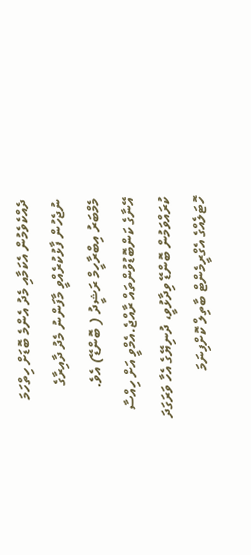ދެއްކެވެމުން އެކަމާއި މެދު އެންމެ ބޮޑަށް ހިތްހަމަ ނުޖެހުން ފާޅުކުރެއްވީ މާފަންނު މެދު ދާއިރާގެ މެމްބަރު އިބްރާހީމް ރަޝީދު ( ބޮންޑޭ) އެވެ.
އޭނާގެ ކަންބޮޑުވުންތައް ރާއްޖެ.އެމްވީ އަށް ހިއްސާ ކުރައްވަމުން ބޮންޑޭ ވިދާޅުވީ، ދުނިޔޭގެ އެހާ ވަރަގަދަ ހޮޓަލެއްގެ އެގްރީމެންޓް ބާތިލް ކޮށްފިނަމަ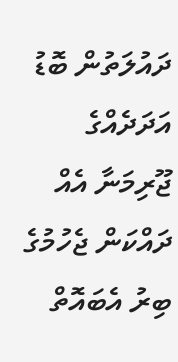ދައުލަތުން ބޮޑު އަދަދެއްގެ ޖޫރިމަނާ އެއް ދައްކަން ޖެހުމުގެ ބިރު އެބައޮތް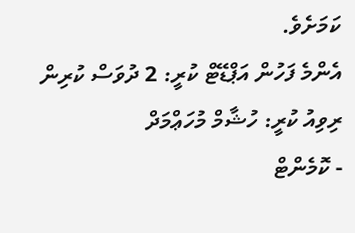ކަމަށެވެ.
އެންމެ ފަހުން އަޕްޑޭޓް ކުރީ: 2 ދުވަސް ކުރިން
ރިވިއު ކުރީ: ހުޝާމް މުހަޢްމަދް
- ކޮމެންޓް